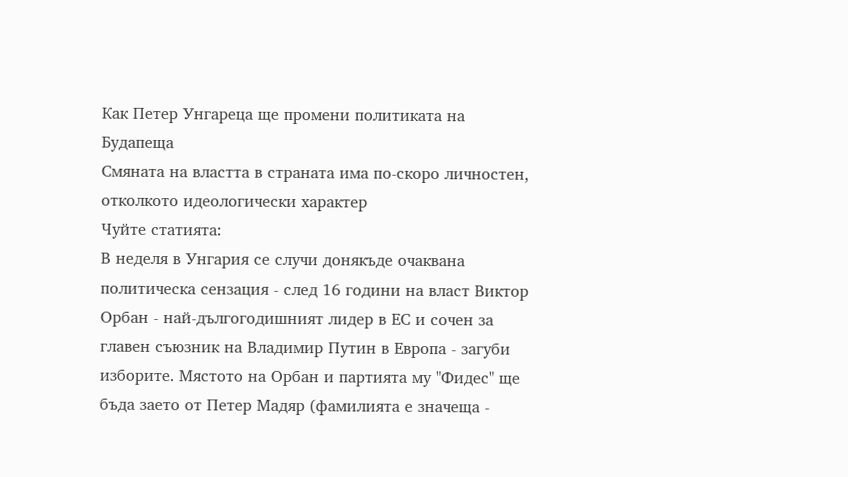Как Петер Унгареца ще промени политиката на Будапеща
Смяната на властта в страната има по-скоро личностен, отколкото идеологически характер
Чуйте статията:
В неделя в Унгария се случи донякъде очаквана политическа сензация - след 16 години на власт Виктор Орбан - най-дългогодишният лидер в ЕС и сочен за главен съюзник на Владимир Путин в Европа - загуби изборите. Мястото на Орбан и партията му "Фидес" ще бъда заето от Петер Мадяр (фамилията е значеща -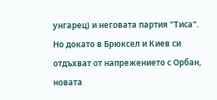унгарец) и неговата партия "Тиса". Но докато в Брюксел и Киев си отдъхват от напрежението с Орбан, новата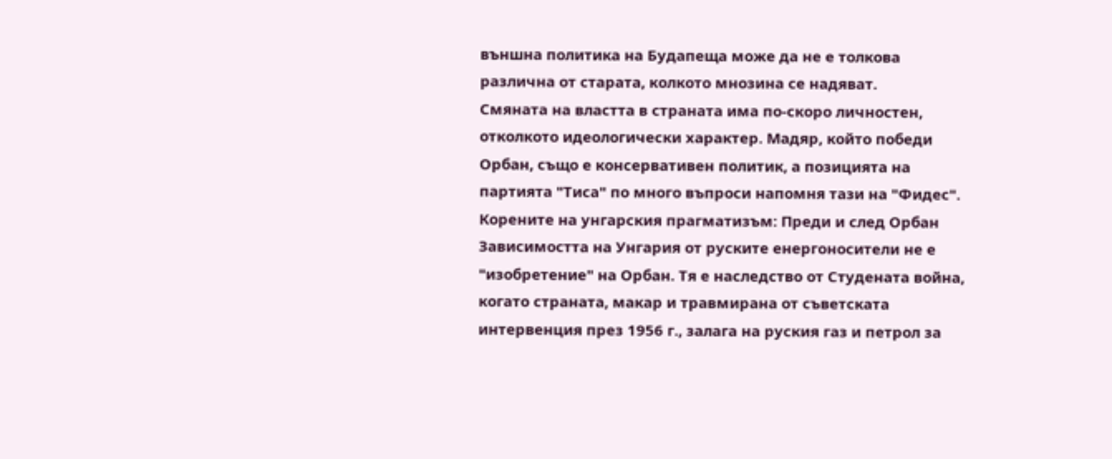външна политика на Будапеща може да не е толкова различна от старата, колкото мнозина се надяват.
Смяната на властта в страната има по-скоро личностен, отколкото идеологически характер. Мадяр, който победи Орбан, също е консервативен политик, а позицията на партията "Тиса" по много въпроси напомня тази на "Фидес".
Корените на унгарския прагматизъм: Преди и след Орбан
Зависимостта на Унгария от руските енергоносители не е "изобретение" на Орбан. Тя е наследство от Студената война, когато страната, макар и травмирана от съветската интервенция през 1956 г., залага на руския газ и петрол за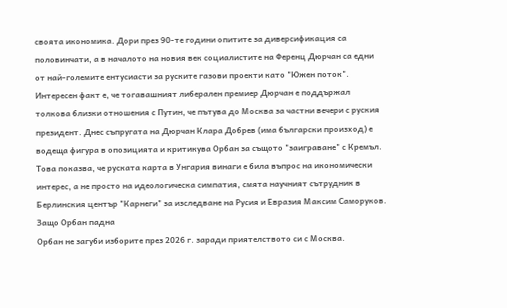своята икономика. Дори през 90-те години опитите за диверсификация са половинчати, а в началото на новия век социалистите на Ференц Дюрчан са едни от най-големите ентусиасти за руските газови проекти като "Южен поток".
Интересен факт е, че тогавашният либерален премиер Дюрчан е поддържал толкова близки отношения с Путин, че пътува до Москва за частни вечери с руския президент. Днес съпругата на Дюрчан Клара Добрев (има български произход) е водеща фигура в опозицията и критикува Орбан за същото "заиграване" с Кремъл. Това показва, че руската карта в Унгария винаги е била въпрос на икономически интерес, а не просто на идеологическа симпатия, смята научният сътрудник в Берлинския център "Карнеги" за изследване на Русия и Евразия Максим Саморуков.
Защо Орбан падна
Орбан не загуби изборите през 2026 г. заради приятелството си с Москва.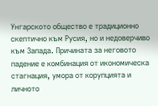Унгарското общество е традиционно скептично към Русия, но и недоверчиво към Запада. Причината за неговото падение е комбинация от икономическа стагнация, умора от корупцията и личното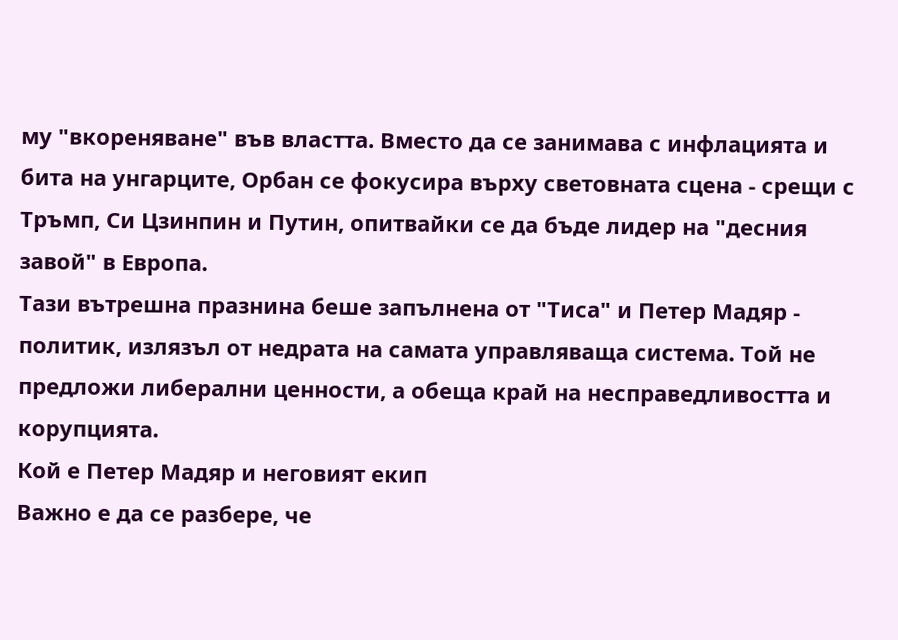му "вкореняване" във властта. Вместо да се занимава с инфлацията и бита на унгарците, Орбан се фокусира върху световната сцена - срещи с Тръмп, Си Цзинпин и Путин, опитвайки се да бъде лидер на "десния завой" в Европа.
Тази вътрешна празнина беше запълнена от "Тиса" и Петер Мадяр - политик, излязъл от недрата на самата управляваща система. Той не предложи либерални ценности, а обеща край на несправедливостта и корупцията.
Кой е Петер Мадяр и неговият екип
Важно е да се разбере, че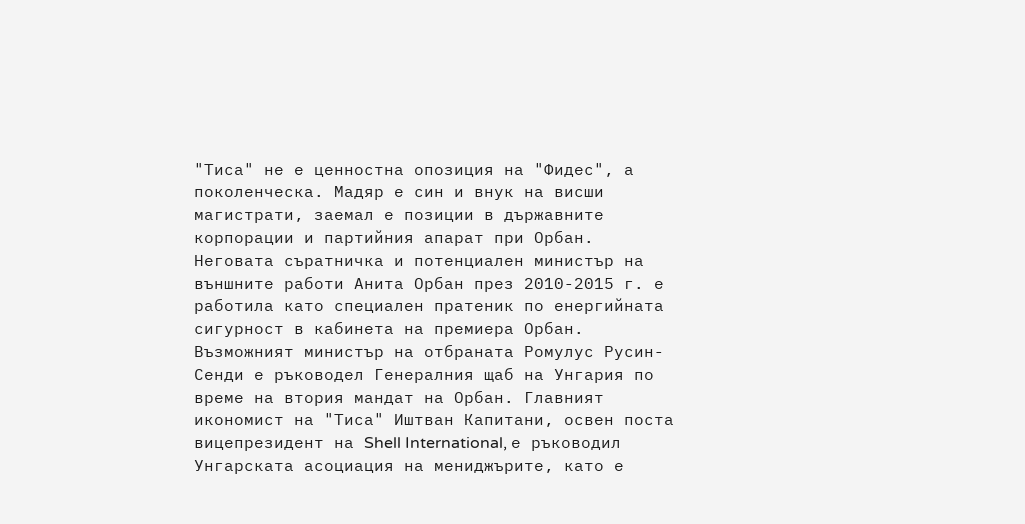"Тиса" не е ценностна опозиция на "Фидес", а поколенческа. Мадяр е син и внук на висши магистрати, заемал е позиции в държавните корпорации и партийния апарат при Орбан.
Неговата съратничка и потенциален министър на външните работи Анита Орбан през 2010-2015 г. е работила като специален пратеник по енергийната сигурност в кабинета на премиера Орбан. Възможният министър на отбраната Ромулус Русин-Сенди е ръководел Генералния щаб на Унгария по време на втория мандат на Орбан. Главният икономист на "Тиса" Иштван Капитани, освен поста вицепрезидент на Shell International, е ръководил Унгарската асоциация на мениджърите, като е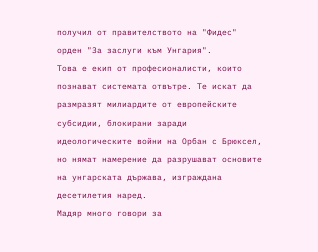получил от правителството на "Фидес" орден "За заслуги към Унгария".
Това е екип от професионалисти, които познават системата отвътре. Те искат да размразят милиардите от европейските субсидии, блокирани заради идеологическите войни на Орбан с Брюксел, но нямат намерение да разрушават основите на унгарската държава, изграждана десетилетия наред.
Мадяр много говори за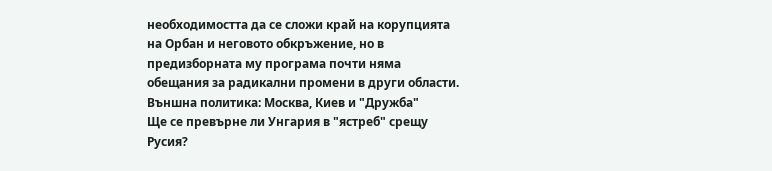необходимостта да се сложи край на корупцията на Орбан и неговото обкръжение, но в предизборната му програма почти няма обещания за радикални промени в други области.
Външна политика: Москва, Киев и "Дружба"
Ще се превърне ли Унгария в "ястреб" срещу Русия?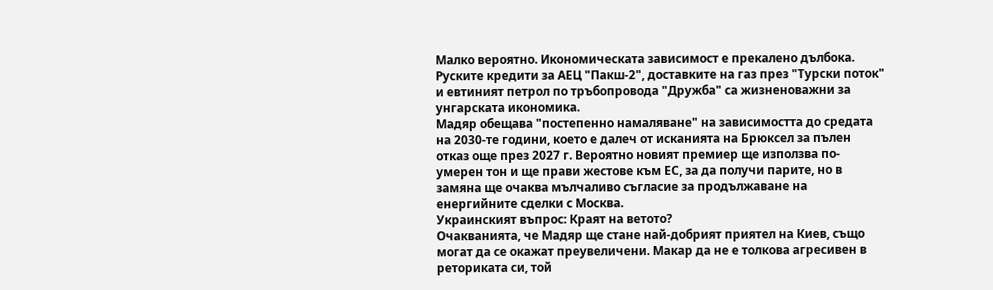Малко вероятно. Икономическата зависимост е прекалено дълбока. Руските кредити за АЕЦ "Пакш-2", доставките на газ през "Турски поток" и евтиният петрол по тръбопровода "Дружба" са жизненоважни за унгарската икономика.
Мадяр обещава "постепенно намаляване" на зависимостта до средата на 2030-те години, което е далеч от исканията на Брюксел за пълен отказ още през 2027 г. Вероятно новият премиер ще използва по-умерен тон и ще прави жестове към ЕС, за да получи парите, но в замяна ще очаква мълчаливо съгласие за продължаване на енергийните сделки с Москва.
Украинският въпрос: Краят на ветото?
Очакванията, че Мадяр ще стане най-добрият приятел на Киев, също могат да се окажат преувеличени. Макар да не е толкова агресивен в реториката си, той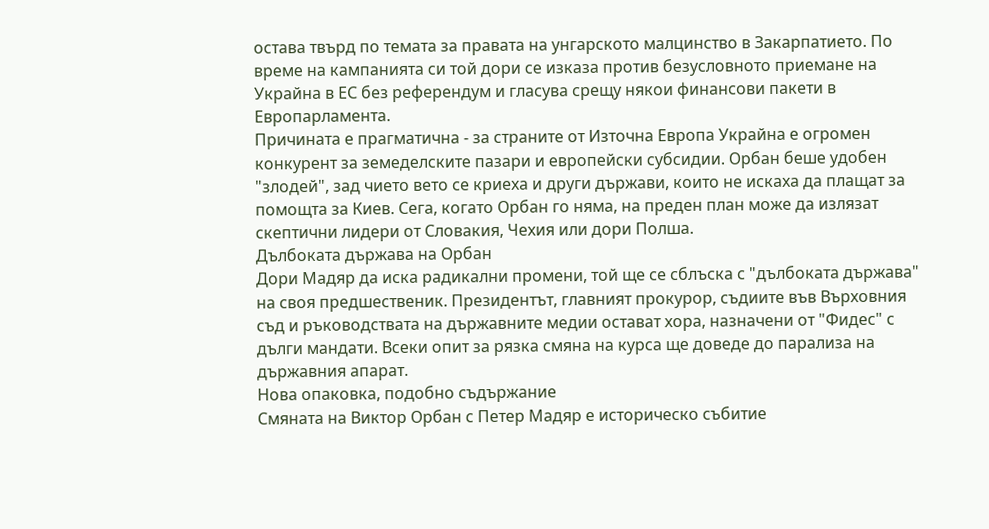остава твърд по темата за правата на унгарското малцинство в Закарпатието. По време на кампанията си той дори се изказа против безусловното приемане на Украйна в ЕС без референдум и гласува срещу някои финансови пакети в Европарламента.
Причината е прагматична - за страните от Източна Европа Украйна е огромен конкурент за земеделските пазари и европейски субсидии. Орбан беше удобен "злодей", зад чието вето се криеха и други държави, които не искаха да плащат за помощта за Киев. Сега, когато Орбан го няма, на преден план може да излязат скептични лидери от Словакия, Чехия или дори Полша.
Дълбоката държава на Орбан
Дори Мадяр да иска радикални промени, той ще се сблъска с "дълбоката държава" на своя предшественик. Президентът, главният прокурор, съдиите във Върховния съд и ръководствата на държавните медии остават хора, назначени от "Фидес" с дълги мандати. Всеки опит за рязка смяна на курса ще доведе до парализа на държавния апарат.
Нова опаковка, подобно съдържание
Смяната на Виктор Орбан с Петер Мадяр е историческо събитие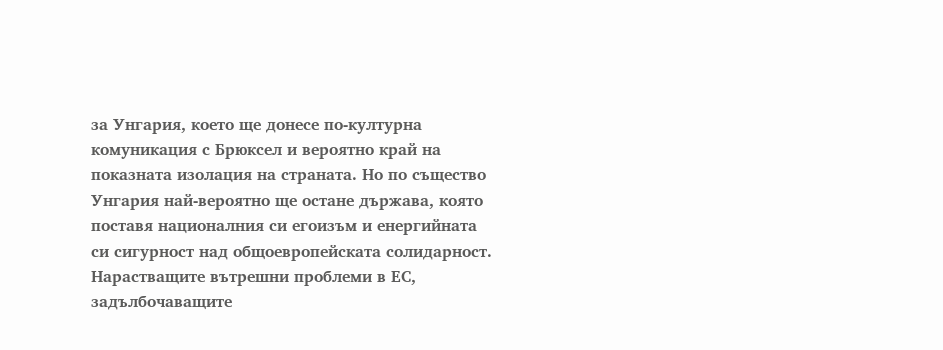за Унгария, което ще донесе по-културна комуникация с Брюксел и вероятно край на показната изолация на страната. Но по същество Унгария най-вероятно ще остане държава, която поставя националния си егоизъм и енергийната си сигурност над общоевропейската солидарност.
Нарастващите вътрешни проблеми в ЕС, задълбочаващите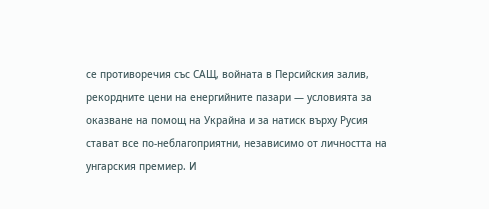се противоречия със САЩ, войната в Персийския залив, рекордните цени на енергийните пазари — условията за оказване на помощ на Украйна и за натиск върху Русия стават все по-неблагоприятни, независимо от личността на унгарския премиер. И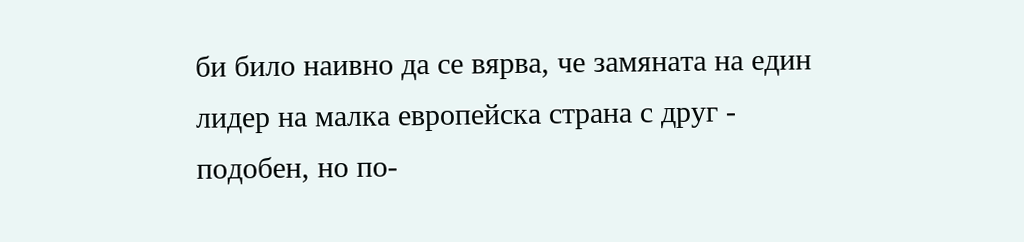би било наивно да се вярва, че замяната на един лидер на малка европейска страна с друг - подобен, но по-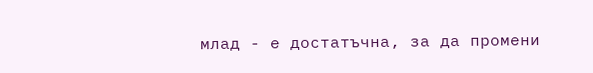млад - е достатъчна, за да промени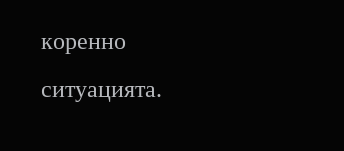коренно ситуацията.